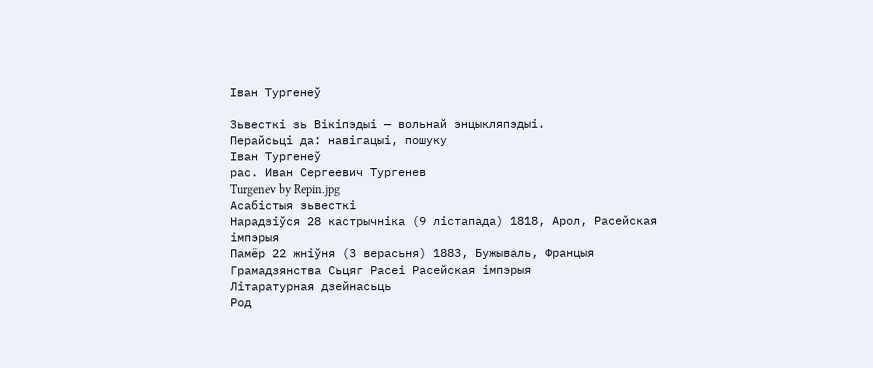Іван Тургенеў

Зьвесткі зь Вікіпэдыі — вольнай энцыкляпэдыі.
Перайсьці да: навігацыі, пошуку
Іван Тургенеў
рас. Иван Сергеевич Тургенев
Turgenev by Repin.jpg
Асабістыя зьвесткі
Нарадзіўся 28 кастрычніка (9 лістапада) 1818, Арол, Расейская імпэрыя
Памёр 22 жніўня (3 верасьня) 1883, Бужываль, Францыя
Грамадзянства Сьцяг Расеі Расейская імпэрыя
Літаратурная дзейнасьць
Род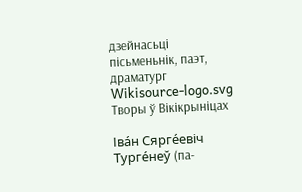дзейнасьці пісьменьнік, паэт, драматург
Wikisource-logo.svg Творы ў Вікікрыніцах

Іва́н Сярге́евіч Турге́неў (па-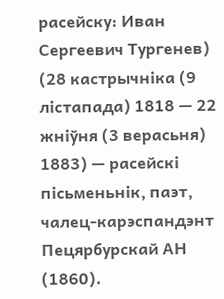расейску: Иван Сергеевич Тургенев) (28 кастрычніка (9 лістапада) 1818 — 22 жніўня (3 верасьня) 1883) — расейскі пісьменьнік, паэт, чалец-карэспандэнт Пецярбурскай АН (1860).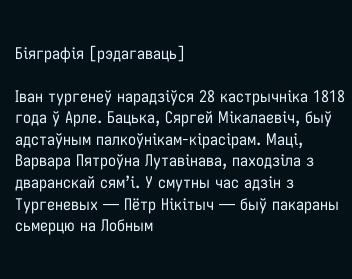Біяграфія [рэдагаваць]

Іван тургенеў нарадзіўся 28 кастрычніка 1818 года ў Арле. Бацька, Сяргей Мікалаевіч, быў адстаўным палкоўнікам-кірасірам. Маці, Варвара Пятроўна Лутавінава, паходзіла з дваранскай сям’і. У смутны час адзін з Тургеневых — Пётр Нікітыч — быў пакараны сьмерцю на Лобным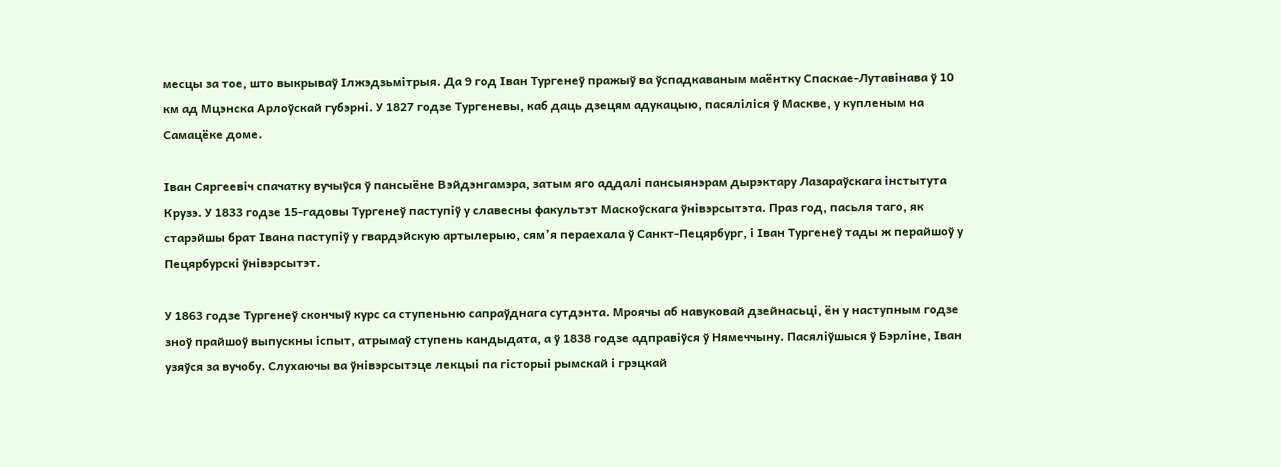месцы за тое, што выкрываў Ілжэдзьмітрыя. Да 9 год Іван Тургенеў пражыў ва ўспадкаваным маёнтку Спаскае-Лутавінава ў 10 км ад Мцэнска Арлоўскай губэрні. У 1827 годзе Тургеневы, каб даць дзецям адукацыю, пасяліліся ў Маскве, у купленым на Самацёке доме.

Іван Сяргеевіч спачатку вучыўся ў пансыёне Вэйдэнгамэра, затым яго аддалі пансыянэрам дырэктару Лазараўскага інстытута Крузэ. У 1833 годзе 15-гадовы Тургенеў паступіў у славесны факультэт Маскоўскага ўнівэрсытэта. Праз год, пасьля таго, як старэйшы брат Івана паступіў у гвардэйскую артылерыю, сям’я пераехала ў Санкт-Пецярбург, і Іван Тургенеў тады ж перайшоў у Пецярбурскі ўнівэрсытэт.

У 1863 годзе Тургенеў скончыў курс са ступеньню сапраўднага сутдэнта. Мроячы аб навуковай дзейнасьці, ён у наступным годзе зноў прайшоў выпускны іспыт, атрымаў ступень кандыдата, а ў 1838 годзе адправіўся ў Нямеччыну. Пасяліўшыся ў Бэрліне, Іван узяўся за вучобу. Слухаючы ва ўнівэрсытэце лекцыі па гісторыі рымскай і грэцкай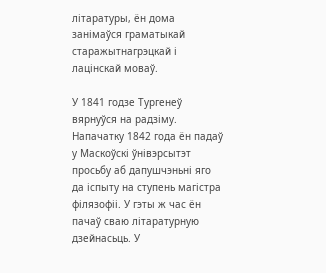літаратуры, ён дома занімаўся граматыкай старажытнагрэцкай і лацінскай моваў.

У 1841 годзе Тургенеў вярнуўся на радзіму. Напачатку 1842 года ён падаў у Маскоўскі ўнівэрсытэт просьбу аб дапушчэньні яго да іспыту на ступень магістра філязофіі. У гэты ж час ён пачаў сваю літаратурную дзейнасьць. У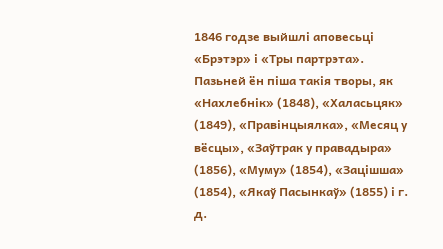1846 годзе выйшлі аповесьці «Брэтэр» і «Тры партрэта». Пазьней ён піша такія творы, як «Нахлебнік» (1848), «Халасьцяк» (1849), «Правінцыялка», «Месяц у вёсцы», «Заўтрак у правадыра» (1856), «Муму» (1854), «Зацішша» (1854), «Якаў Пасынкаў» (1855) і г. д.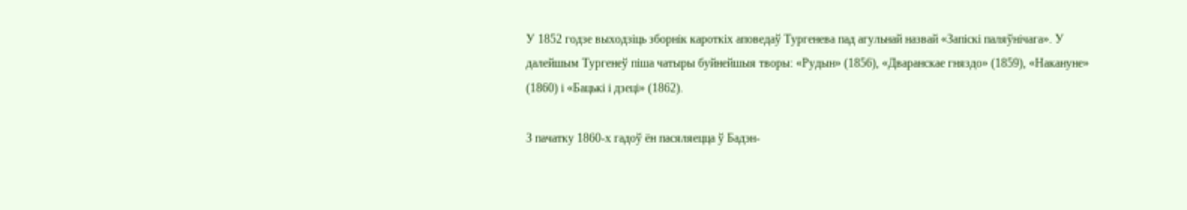У 1852 годзе выходзіць зборнік кароткіх аповедаў Тургенева пад агульнай назвай «Запіскі паляўнічага». У далейшым Тургенеў піша чатыры буйнейшыя творы: «Рудын» (1856), «Дваранскае гняздо» (1859), «Накануне» (1860) і «Бацькі і дзеці» (1862).

З пачатку 1860-х гадоў ён пасяляецца ў Бадэн-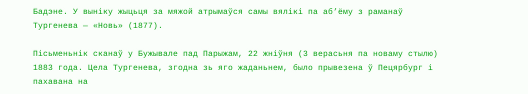Бадэне. У выніку жыцьця за мяжой атрымаўся самы вялікі па аб’ёму з раманаў Тургенева — «Новь» (1877).

Пісьменьнік сканаў у Бужывале пад Парыжам, 22 жніўня (3 верасьня па новаму стылю) 1883 года. Цела Тургенева, згодна зь яго жаданьнем, было прывезена ў Пецярбург і пахавана на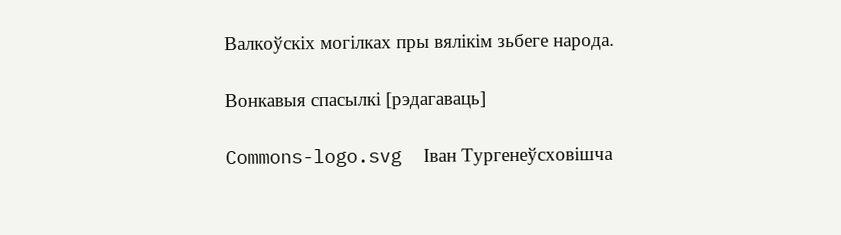Валкоўскіх могілках пры вялікім зьбеге народа.

Вонкавыя спасылкі [рэдагаваць]

Commons-logo.svg  Іван Тургенеўсховішча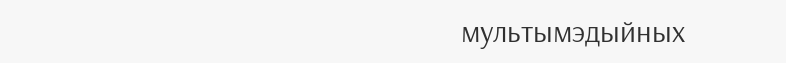мультымэдыйных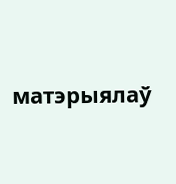матэрыялаў